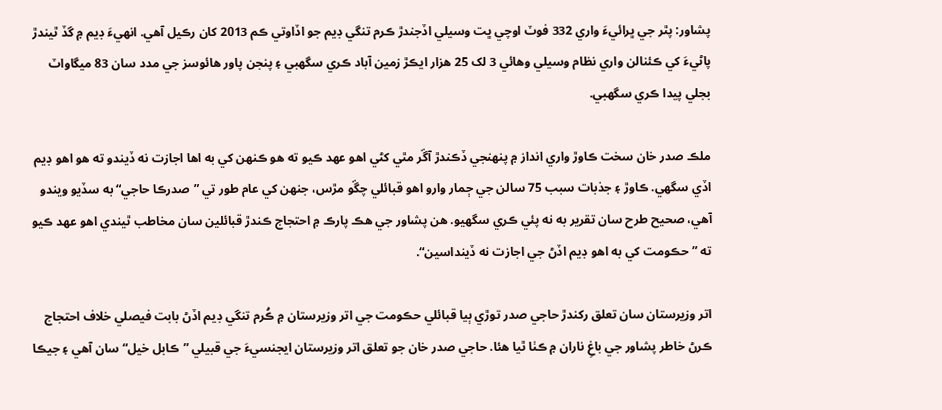پشاور: پٿر جي ڀرائيءَ واري 332 فوٽ اوچي ڀت وسيلي اڏجندڙ ڪرم تنگي ڊيم جو اڏاوتي ڪم 2013 کان رڪيل آهي. انهيءَ ڊيم ۾ گڏ ٿيندڙ پاڻيءَ کي ڪئنالن واري نظام وسيلي وهائي 3 لک 25 هزار ايڪڙ زمين آباد ڪري سگھبي ۽ پنجن پاور هائوسز جي مدد سان 83 ميگاواٽ بجلي پيدا ڪري سگھبي.

ملڪ صدر خان سخت ڪاوڙ واري انداز ۾ پنهنجي ڏڪندڙ آڱر مٿي کڻي اهو عهد ڪيو ته هو ڪنهن کي به اها اجازت نه ڏيندو ته هو اهو ڊيم اڏي سگھي. ڪاوڙ ۽ جذبات سبب 75 سالن جي ڄمار وارو اهو قبائلي چڱو مڙس، جنهن کي عام طور تي ”صدرڪا حاجي“ به سڏيو ويندو آهي، صحيح طرح سان تقرير به نه پئي ڪري سگھيو. هن پشاور جي هڪ پارڪ ۾ احتجاج ڪندڙ قبائلين سان مخاطب ٿيندي اهو عهد ڪيو ته ”حڪومت کي به اهو ڊيم اڏڻ جي اجازت نه ڏينداسين“.

اتر وزيرستان سان تعلق رکندڙ حاجي صدر توڙي ٻيا قبائلي حڪومت جي اتر وزيرستان ۾ ڪُرم تنگي ڊيم اڏڻ بابت فيصلي خلاف احتجاج ڪرڻ خاطر پشاور جي باغِ ناران ۾ ڪٺا ٿيا هئا. حاجي صدر خان جو تعلق اتر وزيرستان ايجنسيءَ جي قبيلي ”ڪابل خيل“ سان آهي ۽ جيڪا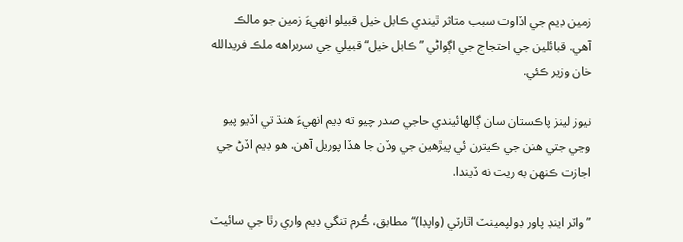زمين ڊيم جي اڏاوت سبب متاثر ٿيندي ڪابل خيل قبيلو انهيءَ زمين جو مالڪ آهي. قبائلين جي احتجاج جي اڳواڻي ”ڪابل خيل“ قبيلي جي سربراهه ملڪ فريدالله خان وزير ڪئي.

نيوز لينز پاڪستان سان ڳالهائيندي حاجي صدر چيو ته ڊيم انهيءَ هنڌ تي اڏيو پيو وڃي جتي هنن جي ڪيترن ئي پيڙهين جي وڏن جا هڏا پوريل آهن. هو ڊيم اڏڻ جي اجازت ڪنهن به ريت نه ڏيندا.

”واٽر اينڊ پاور ڊولپمينٽ اٿارٽي (واپڊا)“ مطابق، ڪُرم تنگي ڊيم واري رٿا جي سائيٽ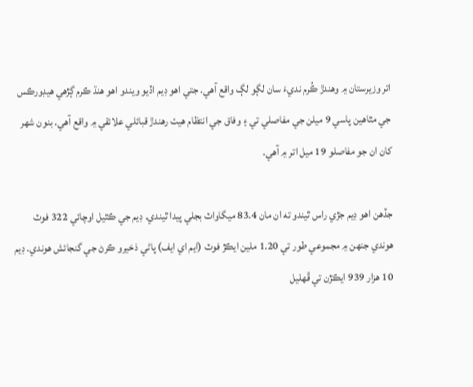اتر وزيرستان ۾ وهندڙ ڪُرم نديءَ سان لڳو لڳ واقع آهي. جتي اهو ڊيم اڏيو ويندو اهو هنڌ ڪرم ڳڙهي هيڊورڪس جي مٿاهين پاسي 9 ميلن جي مفاصلي تي ۽ وفاق جي انتظام هيٺ رهندڙ قبائلي علائقي ۾ واقع آهي. بنون شهر کان ان جو مفاصلو 19 ميل اتر ۾ آهي.

جڏهن اهو ڊيم جڙي راس ٿيندو ته ان مان 83.4 ميگاواٽ بجلي پيدا ٿيندي. ڊيم جي ڪٿيل اوچائي 322 فوٽ هوندي جنهن ۾ مجموعي طور تي 1.20 ملين ايڪڙ فوٽ (ايم اي ايف) پاڻي ذخيرو ڪرڻ جي گنجائش هوندي. ڊيم 10 هزار 939 ايڪڙن تي ڦهليل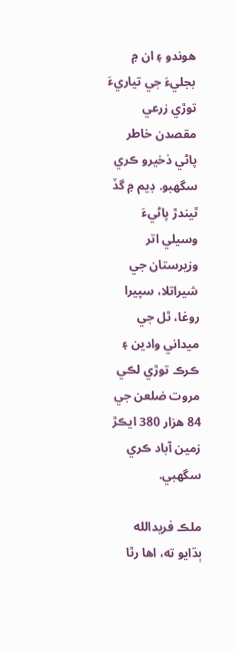هوندو ۽ ان ۾ بجليءَ جي تياريءَ توڙي زرعي مقصدن خاطر پاڻي ذخيرو ڪري سگھبو. ڊيم ۾ گڏ ٿيندڙ پاڻيءَ وسيلي اتر وزيرستان جي شيراتلا، سپيرا روغا، ٿل جي ميداني وادين ۽ ڪرڪ توڙي لڪي مروت ضلعن جي 84 هزار 380 ايڪڙ زمين آباد ڪري سگھبي.

ملڪ فريدالله ٻڌايو ته، اها رٿا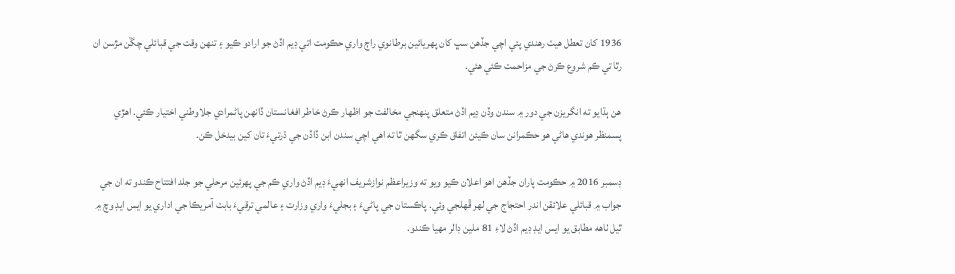1936 کان تعطل هيٺ رهندي پئي اچي جڏهن سڀ کان پهريائين برطانوي راڄ واري حڪومت اتي ڊيم اڏڻ جو ارادو ڪيو ۽ تنهن وقت جي قبائلي چڱن مڙسن ان رٿا تي ڪم شروع ڪرڻ جي مزاحمت ڪئي هئي.

هن ٻڌايو ته انگريزن جي دور ۾ سندن وڏن ڊيم اڏڻ متعلق پنهنجي مخالفت جو اظهار ڪرڻ خاطر افغانستان ڏانهن پاڻمرادي جلاوطني اختيار ڪئي. اهڙي پسمنظر هوندي هاڻي هو حڪمرانن سان ڪيئن اتفاق ڪري سگھن ٿا ته اهي اچي سندن ابن ڏاڏن جي ڌرتيءَ تان کين بيدخل ڪن.

ڊسمبر 2016 ۾ حڪومت پاران جڏهن اهو اعلان ڪيو ويو ته وزيراعظم نوازشريف انهيءَ ڊيم اڏڻ واري ڪم جي پهرئين مرحلي جو جلد افتتاح ڪندو ته ان جي جواب ۾ قبائلي علائقن اندر احتجاج جي لهر ڦهلجي وئي. پاڪستان جي پاڻيءَ ۽ بجليءَ واري وزارت ۽ عالمي ترقيءَ بابت آمريڪا جي اداري يو ايس ايڊ وچ ۾ ٿيل ٺاهه مطابق يو ايس ايڊ ڊيم اڏڻ لاءِ 81 ملين ڊالر مهيا ڪندو.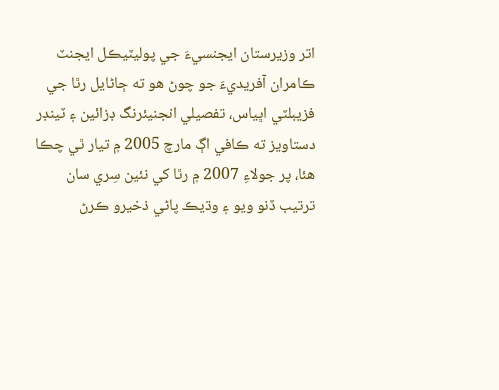اتر وزيرستان ايجنسيءَ جي پوليٽيڪل ايجنٽ ڪامران آفريديءَ جو چوڻ هو ته ڄاڻايل رٿا جي فزيبلٽي اڀياس، تفصيلي انجنيئرنگ ڊزائين ۽ ٽينڊر دستاويز ته ڪافي اڳ مارچ 2005 ۾ تيار ٿي چڪا هئا، پر جولاءِ 2007 ۾ رٿا کي نئين سِري سان ترتيب ڏنو ويو ۽ وڌيڪ پاڻي ذخيرو ڪرڻ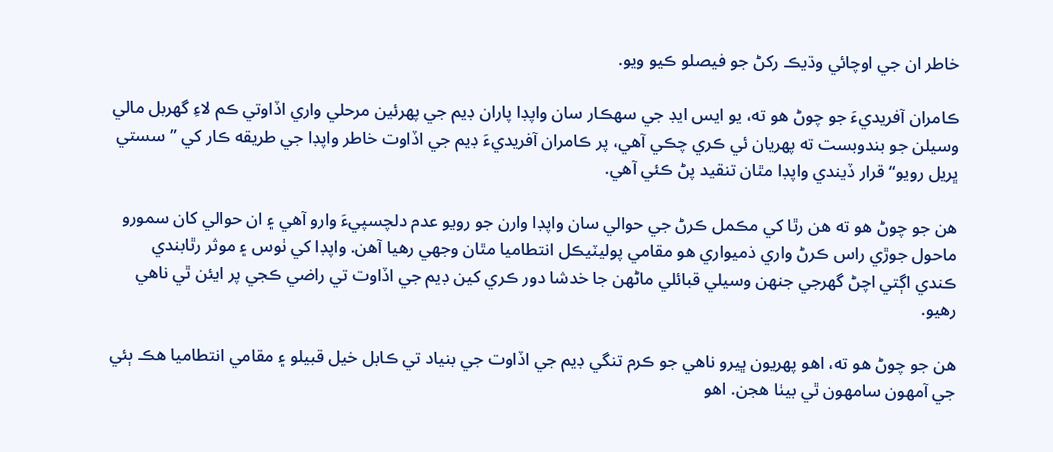خاطر ان جي اوچائي وڌيڪ رکڻ جو فيصلو ڪيو ويو.

ڪامران آفريديءَ جو چوڻ هو ته، يو ايس ايڊ جي سهڪار سان واپڊا پاران ڊيم جي پهرئين مرحلي واري اڏاوتي ڪم لاءِ گھربل مالي وسيلن جو بندوبست ته پهريان ئي ڪري چڪي آهي، پر ڪامران آفريديءَ ڊيم جي اڏاوت خاطر واپڊا جي طريقه ڪار کي ”سستي ڀريل رويو“ قرار ڏيندي واپڊا مٿان تنقيد پڻ ڪئي آهي.

هن جو چوڻ هو ته هن رٿا کي مڪمل ڪرڻ جي حوالي سان واپڊا وارن جو رويو عدم دلچسپيءَ وارو آهي ۽ ان حوالي کان سمورو ماحول جوڙي راس ڪرڻ واري ذميواري هو مقامي پوليٽيڪل انتطاميا مٿان وجهي رهيا آهن. واپڊا کي ٺوس ۽ موثر رٿابندي ڪندي اڳتي اچڻ گھرجي جنهن وسيلي قبائلي ماڻهن جا خدشا دور ڪري کين ڊيم جي اڏاوت تي راضي ڪجي پر ايئن ٿي ناهي رهيو.

هن جو چوڻ هو ته، اهو پهريون ڀيرو ناهي جو ڪرم تنگي ڊيم جي اڏاوت جي بنياد تي ڪابل خيل قبيلو ۽ مقامي انتطاميا هڪ ٻئي جي آمهون سامهون ٿي بيٺا هجن. اهو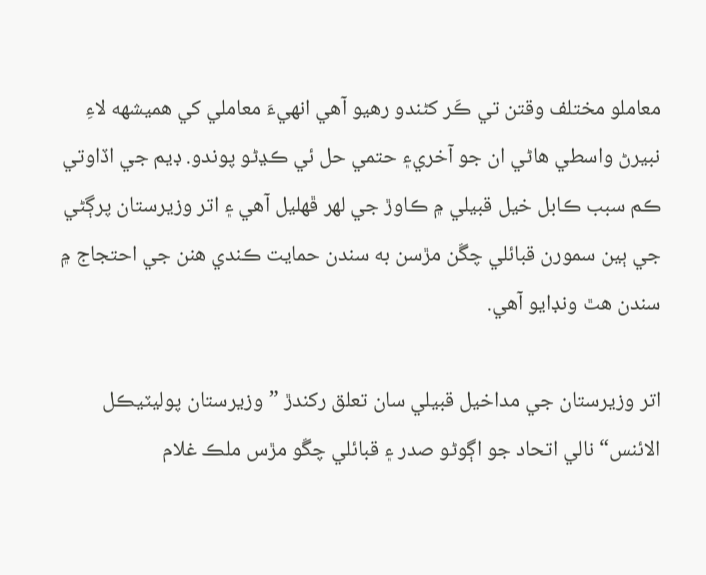معاملو مختلف وقتن تي ڪَر کڻندو رهيو آهي انهيءَ معاملي کي هميشهه لاءِ نبيرڻ واسطي هاڻي ان جو آخري۽ حتمي حل ئي ڪڍڻو پوندو. ڊيم جي اڏاوتي ڪم سبب ڪابل خيل قبيلي ۾ ڪاوڙ جي لهر ڦهليل آهي ۽ اتر وزيرستان پرڳڻي جي ٻين سمورن قبائلي چڱن مڙسن به سندن حمايت ڪندي هنن جي احتجاج ۾ سندن هٿ ونڊايو آهي.

اتر وزيرستان جي مداخيل قبيلي سان تعلق رکندڙ ”وزيرستان پوليٽيڪل الائنس“ نالي اتحاد جو اڳوڻو صدر ۽ قبائلي چڱو مڙس ملڪ غلام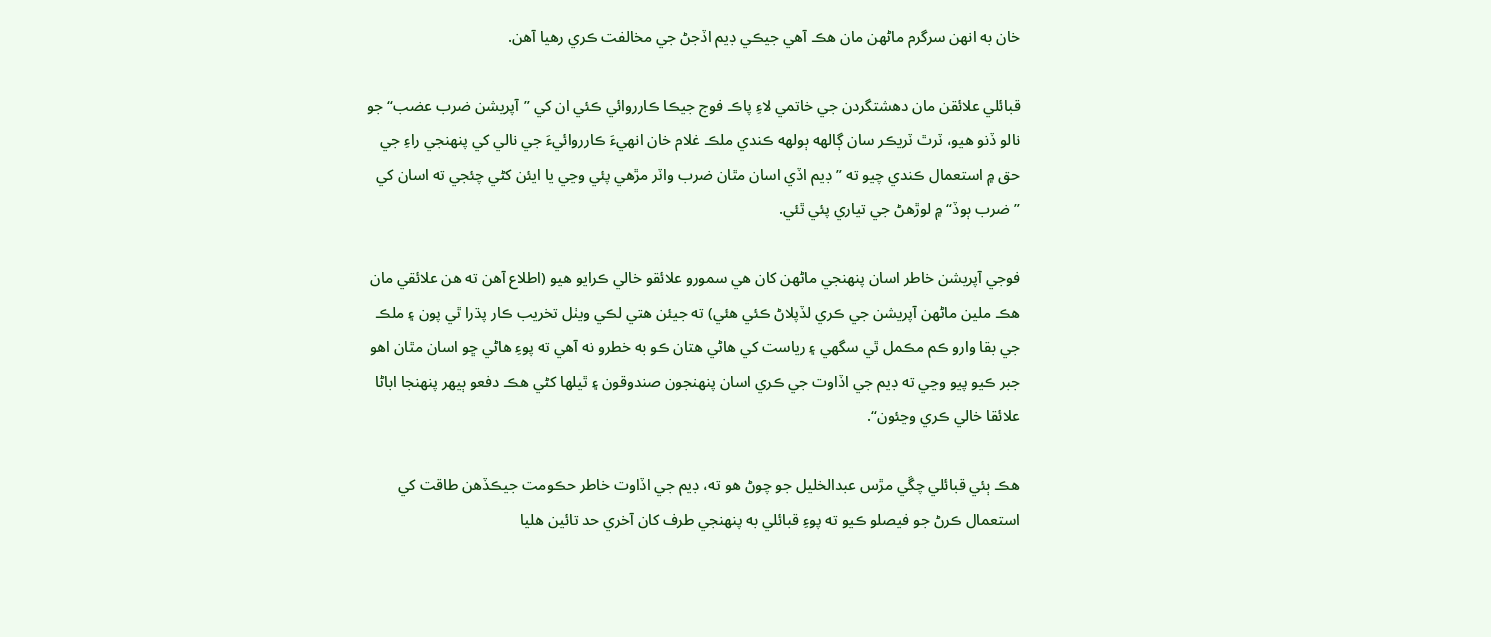خان به انهن سرگرم ماڻهن مان هڪ آهي جيڪي ڊيم اڏجڻ جي مخالفت ڪري رهيا آهن.

قبائلي علائقن مان دهشتگردن جي خاتمي لاءِ پاڪ فوج جيڪا ڪارروائي ڪئي ان کي ”آپريشن ضرب عضب“ جو نالو ڏنو هيو، ٽرٿ ٽريڪر سان ڳالهه ٻولهه ڪندي ملڪ غلام خان انهيءَ ڪارروائيءَ جي نالي کي پنهنجي راءِ جي حق ۾ استعمال ڪندي چيو ته ”ڊيم اڏي اسان مٿان ضرب واٽر مڙهي پئي وڃي يا ايئن کڻي چئجي ته اسان کي ”ضرب ٻوڏ“ ۾ لوڙهڻ جي تياري پئي ٿئي.

فوجي آپريشن خاطر اسان پنهنجي ماڻهن کان هي سمورو علائقو خالي ڪرايو هيو (اطلاع آهن ته هن علائقي مان هڪ ملين ماڻهن آپريشن جي ڪري لڏپلاڻ ڪئي هئي) ته جيئن هتي لڪي ويٺل تخريب ڪار پڌرا ٿي پون ۽ ملڪ جي بقا وارو ڪم مڪمل ٿي سگھي ۽ رياست کي هاڻي هتان ڪو به خطرو نه آهي ته پوءِ هاڻي ڇو اسان مٿان اهو جبر ڪيو پيو وڃي ته ڊيم جي اڏاوت جي ڪري اسان پنهنجون صندوقون ۽ ٿيلها کڻي هڪ دفعو ٻيهر پنهنجا اباڻا علائقا خالي ڪري وڃئون“.

هڪ ٻئي قبائلي چڱي مڙس عبدالخليل جو چوڻ هو ته، ڊيم جي اڏاوت خاطر حڪومت جيڪڏهن طاقت کي استعمال ڪرڻ جو فيصلو ڪيو ته پوءِ قبائلي به پنهنجي طرف کان آخري حد تائين هليا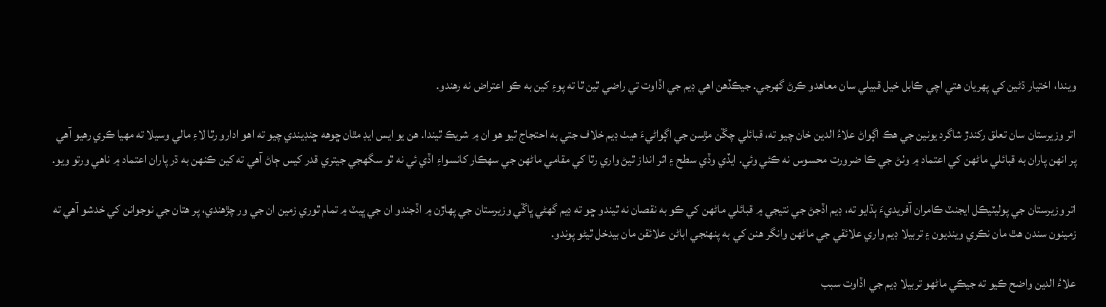ويندا، اختيار ڌڻين کي پهريان هتي اچي ڪابل خيل قبيلي سان معاهدو ڪرڻ گھرجي. جيڪڏهن اهي ڊيم جي اڏاوت تي راضي ٿين ٿا ته پوءِ کين به ڪو اعتراض نه رهندو.

اتر وزيرستان سان تعلق رکندڙ شاگرد يونين جي هڪ اڳواڻ علاءُ الدين خان چيو ته، قبائلي چڱن مڙسن جي اڳواڻيءَ هيٺ ڊيم خلاف جتي به احتجاج ٿيو هو ان ۾ شريڪ ٿيندا. هن يو ايس ايڊ مٿان ڇوهه ڇنڊيندي چيو ته اهو ادارو رٿا لاءِ مالي وسيلا ته مهيا ڪري رهيو آهي پر انهن پاران به قبائلي ماڻهن کي اعتماد ۾ وٺڻ جي ڪا ضرورت محسوس نه ڪئي وئي. ايڏي وڏي سطح ۽ اثر انداز ٿيڻ واري رٿا کي مقامي ماڻهن جي سهڪار کانسواءِ اڏي ئي نه ٿو سگھجي جيتري قدر کيس ڄاڻ آهي ته کين ڪنهن به ڌر پاران اعتماد ۾ ناهي ورتو ويو.

اتر وزيرستان جي پوليٽيڪل ايجنٽ ڪامران آفريديءَ ٻڌايو ته، ڊيم اڏجڻ جي نتيجي ۾ قبائلي ماڻهن کي ڪو به نقصان نه ٿيندو ڇو ته ڊيم گھڻي ڀاڱي وزيرستان جي پهاڙن ۾ اڏجندو ان جي ڀيٽ ۾ تمام ٿوري زمين ان جي ور چڙهندي، پر هتان جي نوجوانن کي خدشو آهي ته زمينون سندن هٿ مان نڪري وينديون ۽ تربيلا ڊيم واري علائقي جي ماڻهن وانگر هنن کي به پنهنجي اباڻن علائقن مان بيدخل ٿيڻو پوندو.

علاءُ الدين واضح ڪيو ته جيڪي ماڻهو تربيلا ڊيم جي اڏاوت سبب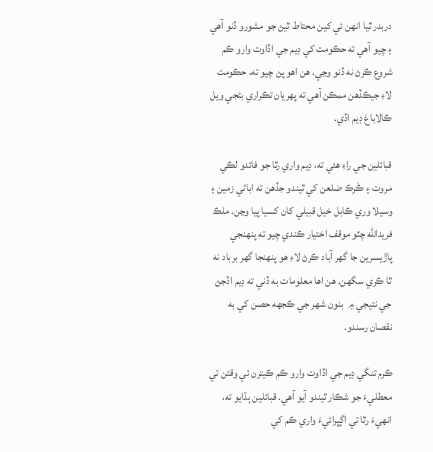دربدر ٿيا انهن ئي کين محتاط ٿيڻ جو مشورو ڏنو آهي ۽ چيو آهي ته حڪومت کي ڊيم جي اڏاوت وارو ڪم شروع ڪرڻ نه ڏنو وڃي. هن اهو پڻ چيو ته، حڪومت لاءِ جيڪڏهن ممڪن آهي ته پهريان تڪراري بڻجي ويل ڪالاباغ ڊيم اڏي.

قبائلين جي راءِ هئي ته، ڊيم واري رٿا جو فائدو لڪي مروت ۽ ڪَرڪ ضلعن کي ٿيندو جڏهن ته اباڻي زمين ۽ وسيلا وري ڪابل خيل قبيلي کان کسيا پيا وڃن. ملڪ فريدالله چٽو موقف اختيار ڪندي چيو ته پنهنجي پاڙيسرين جا گھر آباد ڪرڻ لاءِ هو پنهنجا گھر برباد نه ٿا ڪري سگھن. هن اها معلومات به ڏني ته ڊيم اڏجڻ جي نتيجي ۾  بنون شهر جي ڪجهه حصن کي به نقصان رسندو.

ڪرم تنگي ڊيم جي اڏاوت وارو ڪم ڪيترن ئي وقتن تي معطليءَ جو شڪار ٿيندو آيو آهي. قبائلين ٻڌايو ته، انهيءَ رٿا تي اڳڀرائيءَ واري ڪم کي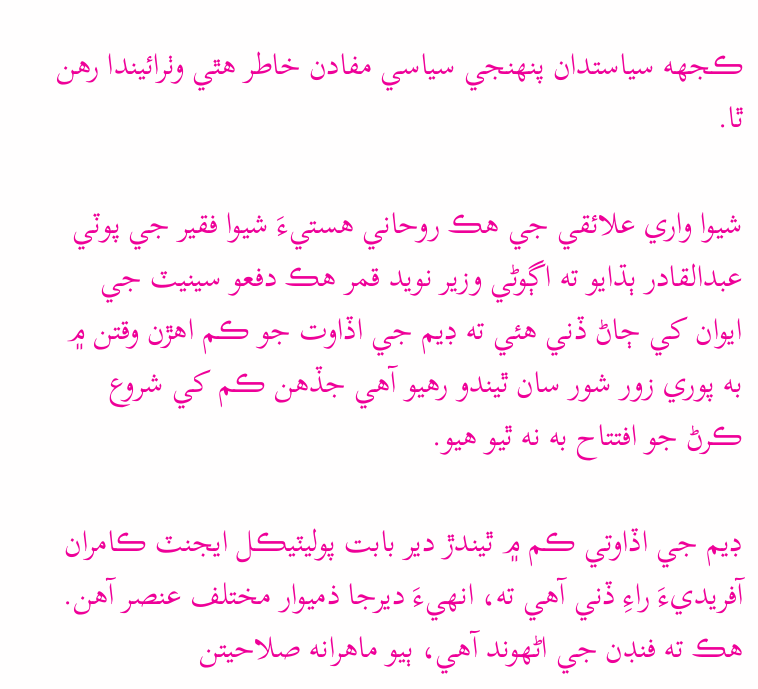ڪجهه سياستدان پنهنجي سياسي مفادن خاطر هٿي وٺرائيندا رهن ٿا.

شيوا واري علائقي جي هڪ روحاني هستيءَ شيوا فقير جي پوٽي عبدالقادر ٻڌايو ته اڳوڻي وزير نويد قمر هڪ دفعو سينيٽ جي ايوان کي ڄاڻ ڏني هئي ته ڊيم جي اڏاوت جو ڪم اهڙن وقتن ۾ به پوري زور شور سان ٿيندو رهيو آهي جڏهن ڪم کي شروع ڪرڻ جو افتتاح به نه ٿيو هيو.

ڊيم جي اڏاوتي ڪم ۾ ٿيندڙ دير بابت پوليٽيڪل ايجنٽ ڪامران آفريديءَ راءِ ڏني آهي ته، انهيءَ ديرجا ذميوار مختلف عنصر آهن. هڪ ته فنڊن جي اڻهوند آهي، ٻيو ماهرانه صلاحيتن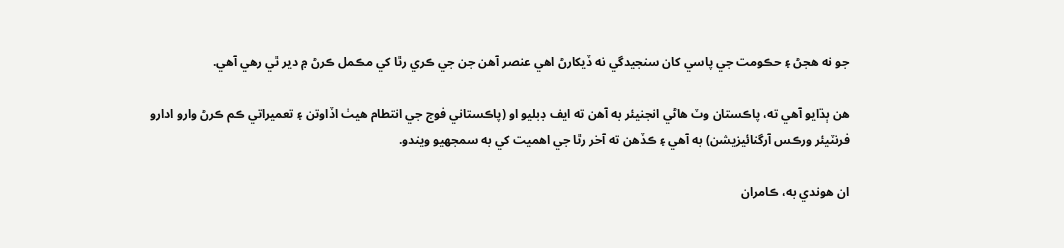جو نه هجڻ ۽ حڪومت جي پاسي کان سنجيدگي نه ڏيکارڻ اهي عنصر آهن جن جي ڪري رٿا کي مڪمل ڪرڻ ۾ دير ٿي رهي آهي.

هن ٻڌايو آهي ته، پاڪستان وٽ هاڻي انجنيئر به آهن ته ايف ڊبليو او (پاڪستاني فوج جي انتطام هيٺ اڏاوتن ۽ تعميراتي ڪم ڪرڻ وارو ادارو فرنٽيئر ورڪس آرگنائيزيشن) به آهي ۽ ڪڏهن ته آخر رٿا جي اهميت کي به سمجهيو ويندو.

ان هوندي به، ڪامران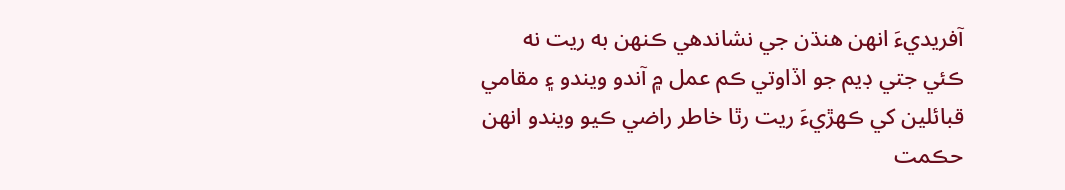آفريديءَ انهن هنڌن جي نشاندهي ڪنهن به ريت نه ڪئي جتي ڊيم جو اڏاوتي ڪم عمل ۾ آندو ويندو ۽ مقامي قبائلين کي ڪهڙيءَ ريت رٿا خاطر راضي ڪيو ويندو انهن حڪمت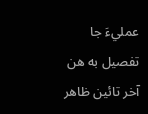عمليءَ جا تفصيل به هن آخر تائين ظاهر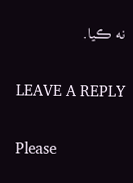نه ڪيا.

LEAVE A REPLY

Please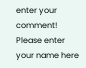enter your comment!
Please enter your name here